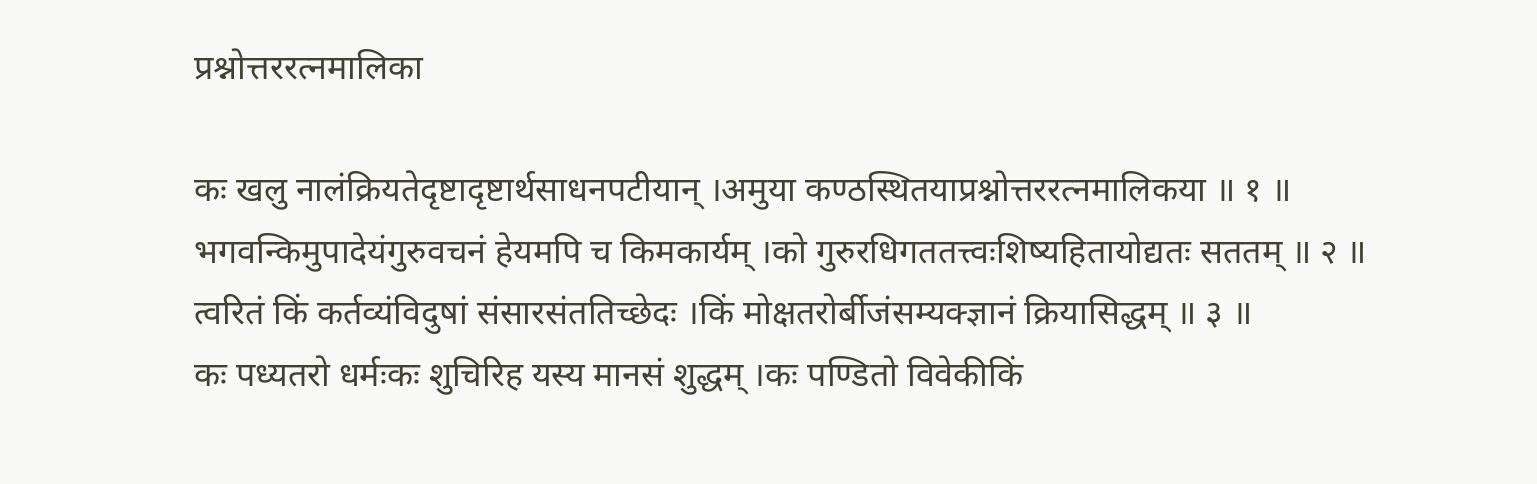प्रश्नोत्तररत्नमालिका

कः खलु नालंक्रियतेदृष्टादृष्टार्थसाधनपटीयान् ।अमुया कण्ठस्थितयाप्रश्नोत्तररत्नमालिकया ॥ १ ॥
भगवन्किमुपादेयंगुरुवचनं हेयमपि च किमकार्यम् ।को गुरुरधिगततत्त्वःशिष्यहितायोद्यतः सततम् ॥ २ ॥
त्वरितं किं कर्तव्यंविदुषां संसारसंततिच्छेदः ।किं मोक्षतरोर्बीजंसम्यक्ज्ञानं क्रियासिद्धम् ॥ ३ ॥
कः पध्यतरो धर्मःकः शुचिरिह यस्य मानसं शुद्धम् ।कः पण्डितो विवेकीकिं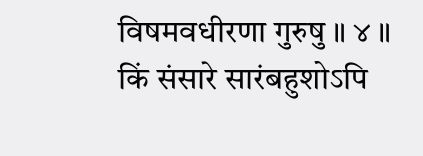विषमवधीरणा गुरुषु ॥ ४ ॥
किं संसारे सारंबहुशोऽपि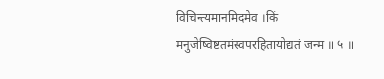विचिन्त्यमानमिदमेव ।किं मनुजेष्विष्टतमंस्वपरहितायोद्यतं जन्म ॥ ५ ॥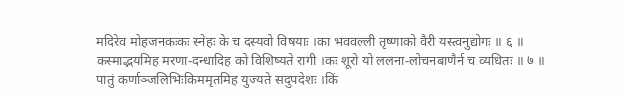मदिरेव मोहजनकःकः स्नेहः के च दस्यवो विषयाः ।का भववल्ली तृष्णाको वैरी यस्त्वनुद्योगः ॥ ६ ॥
कस्माद्भयमिह मरणा-दन्धादिह को विशिष्यते रागी ।कः शूरो यो ललना-लोचनबाणैर्न च व्यधितः ॥ ७ ॥
पातुं कर्णाञ्जलिभिःकिममृतमिह युज्यते सदुपदेशः ।किं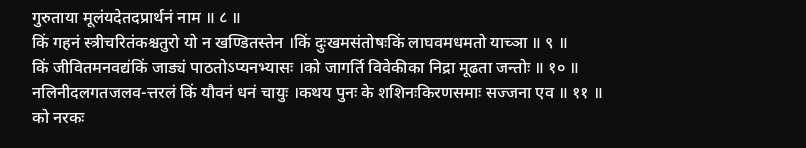गुरुताया मूलंयदेतदप्रार्थनं नाम ॥ ८ ॥
किं गहनं स्त्रीचरितंकश्चतुरो यो न खण्डितस्तेन ।किं दुःखमसंतोषःकिं लाघवमधमतो याच्ञा ॥ ९ ॥
किं जीवितमनवद्यंकिं जाड्यं पाठतोऽप्यनभ्यासः ।को जागर्ति विवेकीका निद्रा मूढता जन्तोः ॥ १० ॥
नलिनीदलगतजलव-त्तरलं किं यौवनं धनं चायुः ।कथय पुनः के शशिनःकिरणसमाः सज्जना एव ॥ ११ ॥
को नरकः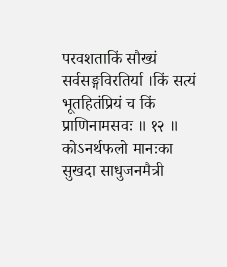परवशताकिं सौख्यं सर्वसङ्गविरतिर्या ।किं सत्यं भूतहितंप्रियं च किं प्राणिनामसवः ॥ १२ ॥
कोऽनर्थफलो मानःका सुखदा साधुजनमैत्री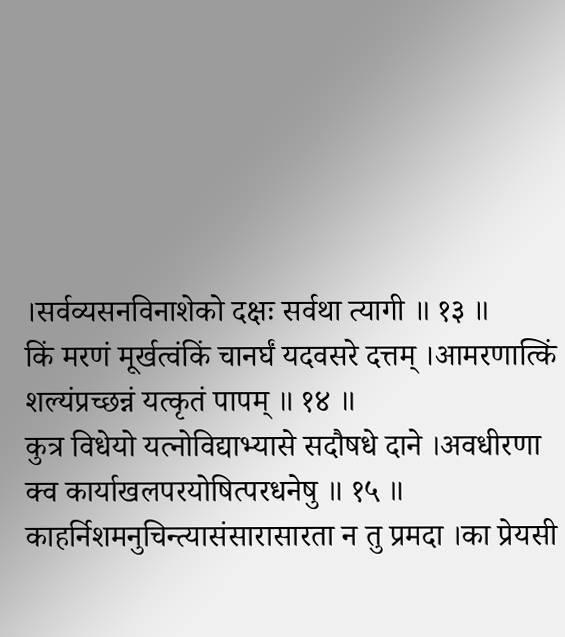।सर्वव्यसनविनाशेको दक्षः सर्वथा त्यागी ॥ १३ ॥
किं मरणं मूर्खत्वंकिं चानर्घं यदवसरे दत्तम् ।आमरणात्किं शल्यंप्रच्छन्नं यत्कृतं पापम् ॥ १४ ॥
कुत्र विधेयो यत्नोविद्याभ्यासे सदौषधे दाने ।अवधीरणा क्व कार्याखलपरयोषित्परधनेषु ॥ १५ ॥
काहर्निशमनुचिन्त्यासंसारासारता न तु प्रमदा ।का प्रेयसी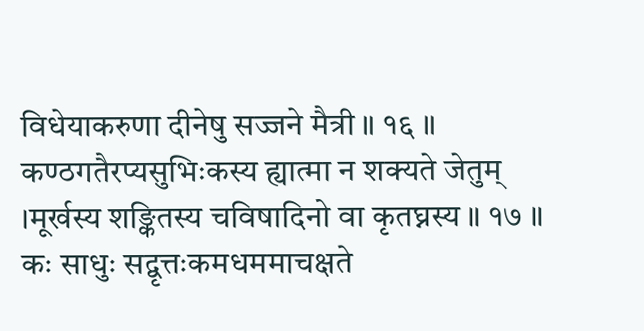विधेयाकरुणा दीनेषु सज्जने मैत्री ॥ १६ ॥
कण्ठगतैरप्यसुभिःकस्य ह्यात्मा न शक्यते जेतुम् ।मूर्खस्य शङ्कितस्य चविषादिनो वा कृतघ्नस्य ॥ १७ ॥
कः साधुः सद्वृत्तःकमधममाचक्षते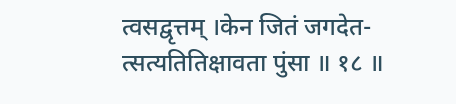त्वसद्वृत्तम् ।केन जितं जगदेत-त्सत्यतितिक्षावता पुंसा ॥ १८ ॥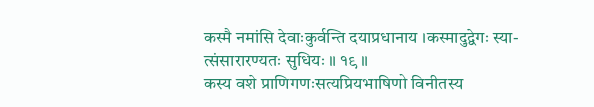कस्मै नमांसि देवाःकुर्वन्ति दयाप्रधानाय ।कस्मादुद्वेगः स्या-त्संसारारण्यतः सुधियः ॥ १९ ॥
कस्य वशे प्राणिगणःसत्यप्रियभाषिणो विनीतस्य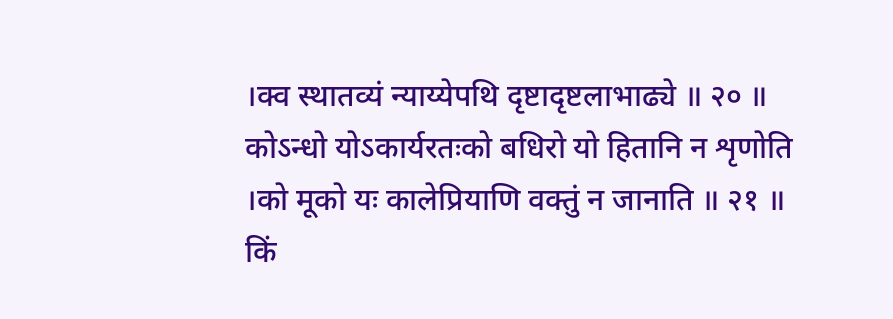।क्व स्थातव्यं न्याय्येपथि दृष्टादृष्टलाभाढ्ये ॥ २० ॥
कोऽन्धो योऽकार्यरतःको बधिरो यो हितानि न शृणोति ।को मूको यः कालेप्रियाणि वक्तुं न जानाति ॥ २१ ॥
किं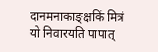दानमनाकाङ्क्षकिं मित्रं यो निवारयति पापात्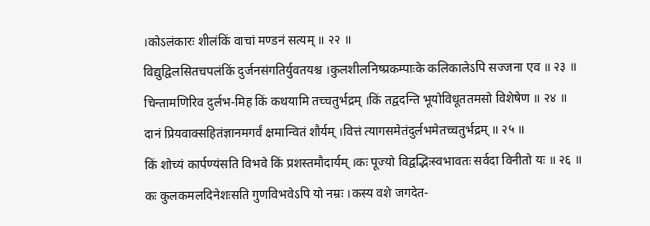।कोऽलंकारः शीलंकिं वाचां मण्डनं सत्यम् ॥ २२ ॥
विद्युद्विलसितचपलंकिं दुर्जनसंगतिर्युवतयश्च ।कुलशीलनिष्प्रकम्पाःके कलिकालेऽपि सज्जना एव ॥ २३ ॥
चिन्तामणिरिव दुर्लभ-मिह किं कथयामि तच्चतुर्भद्रम् ।किं तद्वदन्ति भूयोविधूततमसो विशेषेण ॥ २४ ॥
दानं प्रियवाक्सहितंज्ञानमगर्वं क्षमान्वितं शौर्यम् ।वित्तं त्यागसमेतंदुर्लभमेतच्चतुर्भद्रम् ॥ २५ ॥
किं शोच्यं कार्पण्यंसति विभवे किं प्रशस्तमौदार्यम् ।कः पूज्यो विद्वद्भिःस्वभावतः सर्वदा विनीतो यः ॥ २६ ॥
कः कुलकमलदिनेशःसति गुणविभवेऽपि यो नम्रः ।कस्य वशे जगदेत-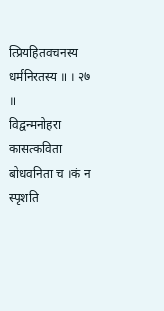त्प्रियहितवचनस्य धर्मनिरतस्य ॥ । २७ ॥
विद्वन्मनोहरा कासत्कविता बोधवनिता च ।कं न स्पृशति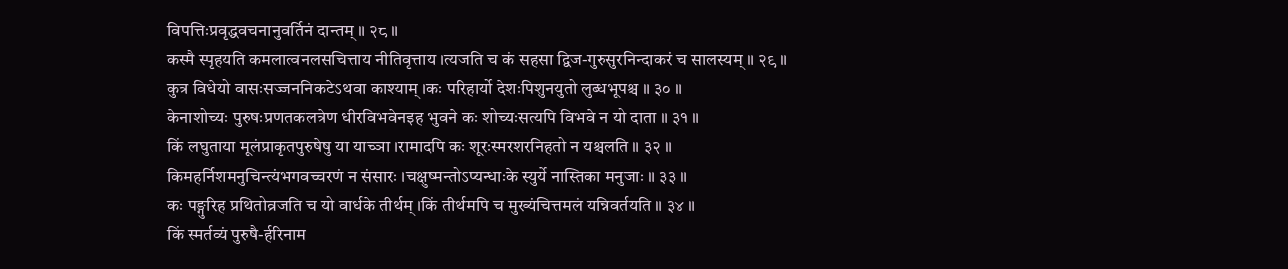विपत्तिःप्रवृद्धवचनानुवर्तिनं दान्तम् ॥ २८ ॥
कस्मै स्पृहयति कमलात्वनलसचित्ताय नीतिवृत्ताय ।त्यजति च कं सहसा द्विज-गुरुसुरनिन्दाकरं च सालस्यम् ॥ २९ ॥
कुत्र विधेयो वासःसज्जननिकटेऽथवा काश्याम् ।कः परिहार्यो देशःपिशुनयुतो लुब्धभूपश्च ॥ ३० ॥
केनाशोच्यः पुरुषःप्रणतकलत्रेण धीरविभवेनइह भुवने कः शोच्यःसत्यपि विभवे न यो दाता ॥ ३१ ॥
किं लघुताया मूलंप्राकृतपुरुषेषु या याच्ञा ।रामादपि कः शूरःस्मरशरनिहतो न यश्चलति ॥ ३२ ॥
किमहर्निशमनुचिन्त्यंभगवच्चरणं न संसारः ।चक्षुष्मन्तोऽप्यन्धाःके स्युर्ये नास्तिका मनुजाः ॥ ३३ ॥
कः पङ्गुरिह प्रथितोव्रजति च यो वार्धके तीर्थम् ।किं तीर्थमपि च मुख्यंचित्तमलं यन्निवर्तयति ॥ ३४ ॥
किं स्मर्तव्यं पुरुषै-र्हरिनाम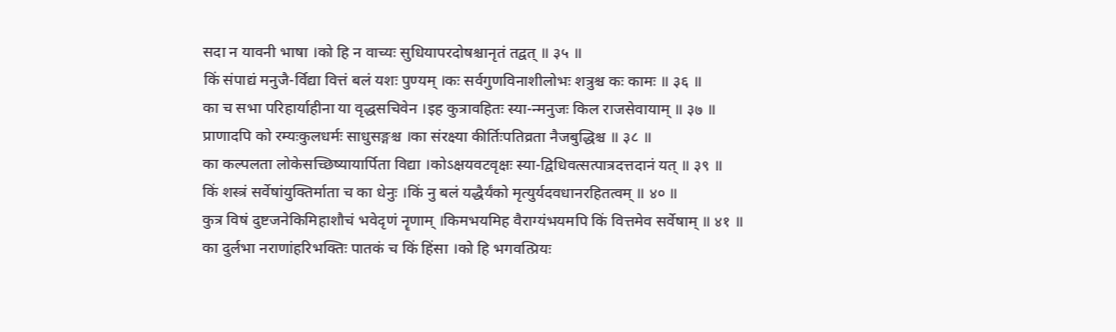सदा न यावनी भाषा ।को हि न वाच्यः सुधियापरदोषश्चानृतं तद्वत् ॥ ३५ ॥
किं संपाद्यं मनुजै-र्विद्या वित्तं बलं यशः पुण्यम् ।कः सर्वगुणविनाशीलोभः शत्रुश्च कः कामः ॥ ३६ ॥
का च सभा परिहार्याहीना या वृद्धसचिवेन ।इह कुत्रावहितः स्या-न्मनुजः किल राजसेवायाम् ॥ ३७ ॥
प्राणादपि को रम्यःकुलधर्मः साधुसङ्गश्च ।का संरक्ष्या कीर्तिःपतिव्रता नैजबुद्धिश्च ॥ ३८ ॥
का कल्पलता लोकेसच्छिष्यायार्पिता विद्या ।कोऽक्षयवटवृक्षः स्या-द्विधिवत्सत्पात्रदत्तदानं यत् ॥ ३९ ॥
किं शस्त्रं सर्वेषांयुक्तिर्माता च का धेनुः ।किं नु बलं यद्धैर्यंको मृत्युर्यदवधानरहितत्वम् ॥ ४० ॥
कुत्र विषं दुष्टजनेकिमिहाशौचं भवेदृणं नॄणाम् ।किमभयमिह वैराग्यंभयमपि किं वित्तमेव सर्वेषाम् ॥ ४१ ॥
का दुर्लभा नराणांहरिभक्तिः पातकं च किं हिंसा ।को हि भगवत्प्रियः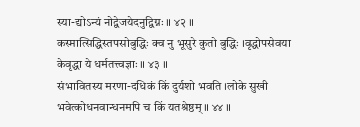स्या-द्योऽन्यं नोद्वेजयेदनुद्विग्नः ॥ ४२ ॥
कस्मात्सिद्धिस्तपसोबुद्धिः क्व नु भूसुरे कुतो बुद्धिः ।वृद्धोपसेवया केवृद्धा ये धर्मतत्त्वज्ञाः ॥ ४३ ॥
संभावितस्य मरणा-दधिकं किं दुर्यशो भवति ।लोके सुखी भवेत्कोधनवान्धनमपि च किं यतश्रेष्ठम् ॥ ४४ ॥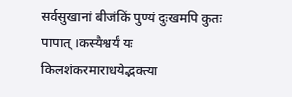सर्वसुखानां बीजंकिं पुण्यं दुःखमपि कुतः पापात् ।कस्यैश्वर्यं यः किलशंकरमाराधयेद्भक्त्या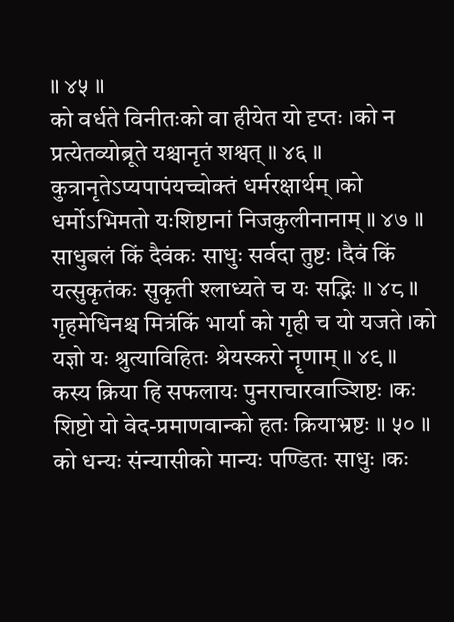॥ ४५ ॥
को वर्धते विनीतःको वा हीयेत यो दृप्तः ।को न प्रत्येतव्योब्रूते यश्चानृतं शश्वत् ॥ ४६ ॥
कुत्रानृतेऽप्यपापंयच्चोक्तं धर्मरक्षार्थम् ।को धर्मोऽभिमतो यःशिष्टानां निजकुलीनानाम् ॥ ४७ ॥
साधुबलं किं दैवंकः साधुः सर्वदा तुष्टः ।दैवं किं यत्सुकृतंकः सुकृती श्लाध्यते च यः सद्भिः ॥ ४८ ॥
गृहमेधिनश्च मित्रंकिं भार्या को गृही च यो यजते ।को यज्ञो यः श्रुत्याविहितः श्रेयस्करो नॄणाम् ॥ ४९ ॥
कस्य क्रिया हि सफलायः पुनराचारवाञ्शिष्टः ।कः शिष्टो यो वेद-प्रमाणवान्को हतः क्रियाभ्रष्टः ॥ ५० ॥
को धन्यः संन्यासीको मान्यः पण्डितः साधुः ।कः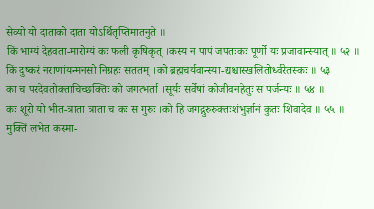सेव्यो यो दाताको दाता योऽर्थितृप्तिमातनुते ॥
किं भाग्यं देहवता-मारोग्यं कः फली कृषिकृत् ।कस्य न पापं जपतःकः पूर्णो यः प्रजावान्स्यात् ॥ ५२ ॥
किं दुष्करं नराणांयन्मनसो निग्रहः सततम् ।को ब्रह्मचर्यवान्स्या-द्यश्चास्खलितोर्ध्वरेतस्कः ॥ ५३
का च परदेवतोक्ताचिच्छक्तिः को जगत्भर्ता ।सूर्यः सर्वेषां कोजीवनहेतुः स पर्जन्यः ॥ ५४ ॥
कः शूरो यो भीत-त्राता त्राता च कः स गुरुः ।को हि जगद्गुरुरुक्तःशंभुर्ज्ञानं कुतः शिवादेव ॥ ५५ ॥
मुक्तिं लभेत कस्मा-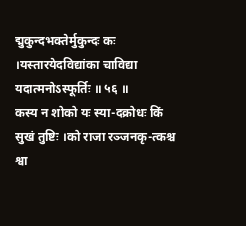द्मुकुन्दभक्तेर्मुकुन्दः कः ।यस्तारयेदविद्यांका चाविद्या यदात्मनोऽस्फूर्तिः ॥ ५६ ॥
कस्य न शोको यः स्या-दक्रोधः किं सुखं तुष्टिः ।को राजा रञ्जनकृ-त्कश्च श्वा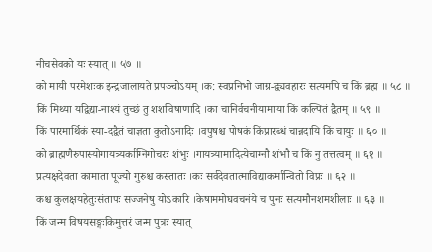नीचसेवको यः स्यात् ॥ ५७ ॥
को मायी परमेशःक इन्द्रजालायते प्रपञ्चोऽयम् ।क: स्वप्रनिभो जाग्र-द्व्यवहारः सत्यमपि च किं ब्रह्म ॥ ५८ ॥
किं मिथ्या यद्विद्या-नाश्यं तुच्छं तु शशविषाणादि ।का चानिर्वचनीयामाया किं कल्पितं द्वैतम् ॥ ५९ ॥
किं पारमार्थिकं स्या-दद्वैतं चाज्ञता कुतोऽनादिः ।वपुषश्च पोषकं किंप्रारब्धं चान्नदायि किं चायुः ॥ ६० ॥
को ब्राह्मणैरुपास्योगायत्र्यर्काग्निगोचरः शंभुः ।गायत्र्यामादित्येचाग्नौ शंभौ च किं नु तत्तत्वम् ॥ ६१ ॥
प्रत्यक्षदेवता कामाता पूज्यो गुरुश्च कस्तातः ।कः सर्वदेवतात्माविद्याकर्मान्वितो विप्रः ॥ ६२ ॥
कश्च कुलक्षयहेतुःसंतापः सज्जनेषु योऽकारि ।केषाममोघवचनंये च पुनः सत्यमौनशमशीलाः ॥ ६३ ॥
किं जन्म विषयसङ्गःकिमुत्तरं जन्म पुत्रः स्यात्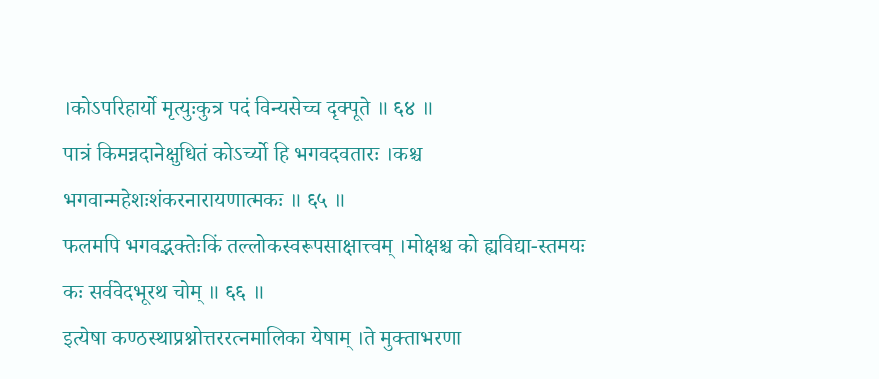।कोऽपरिहार्यो मृत्युःकुत्र पदं विन्यसेच्च दृक्पूते ॥ ६४ ॥
पात्रं किमन्नदानेक्षुधितं कोऽर्च्यो हि भगवदवतारः ।कश्च भगवान्महेशःशंकरनारायणात्मकः ॥ ६५ ॥
फलमपि भगवद्भक्तेःकिं तल्लोकस्वरूपसाक्षात्त्वम् ।मोक्षश्च को ह्यविद्या-स्तमयः कः सर्ववेदभूरथ चोम् ॥ ६६ ॥
इत्येषा कण्ठस्थाप्रश्नोत्तररत्नमालिका येषाम् ।ते मुक्ताभरणा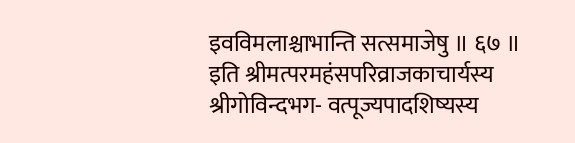इवविमलाश्चाभान्ति सत्समाजेषु ॥ ६७ ॥
इति श्रीमत्परमहंसपरिव्राजकाचार्यस्य श्रीगोविन्दभग- वत्पूज्यपादशिष्यस्य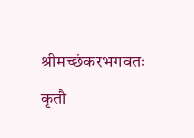श्रीमच्छंकरभगवतः कृतौ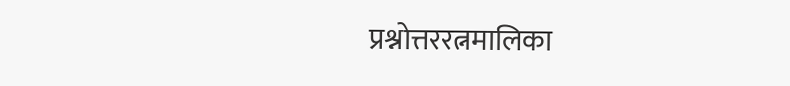प्रश्नोत्तररत्नमालिका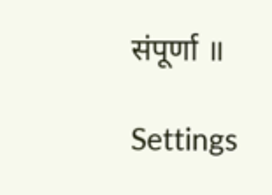संपूर्णा ॥

Settings